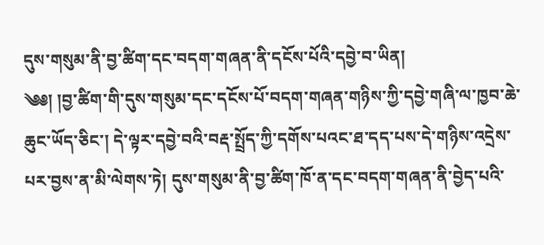དུས་གསུམ་ནི་བྱ་ཚིག་དང་བདག་གཞན་ནི་དངོས་པོའི་དབྱེ་བ་ཡིན།
༄༅། །བྱ་ཚིག་གི་དུས་གསུམ་དང་དངོས་པོ་བདག་གཞན་གཉིས་ཀྱི་དབྱེ་གཞི་ལ་ཁྱབ་ཆེ་ཆུང་ཡོད་ཅིང་། དེ་ལྟར་དབྱེ་བའི་བརྡ་སྤྲོད་ཀྱི་དགོས་པའང་ཐ་དད་པས་དེ་གཉིས་འདྲེས་པར་བྱས་ན་མི་ལེགས་ཏེ། དུས་གསུམ་ནི་བྱ་ཚིག་ཁོ་ན་དང་བདག་གཞན་ནི་བྱེད་པའི་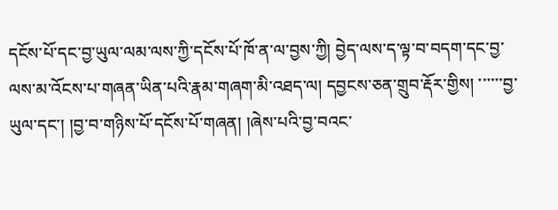དངོས་པོ་དང་བྱ་ཡུལ་ལམ་ལས་ཀྱི་དངོས་པོ་ཁོ་ན་ལ་བྱས་ཀྱི། བྱེད་ལས་ད་ལྟ་བ་བདག་དང་བྱ་ལས་མ་འོངས་པ་གཞན་ཡིན་པའི་རྣམ་གཞག་མི་འཐད་ལ། དབྱངས་ཅན་གྲུབ་རྡོར་གྱིས། ་་་་་་བྱ་ཡུལ་དང་། །བྱ་བ་གཉིས་པོ་དངོས་པོ་གཞན། །ཞེས་པའི་བྱ་བའང་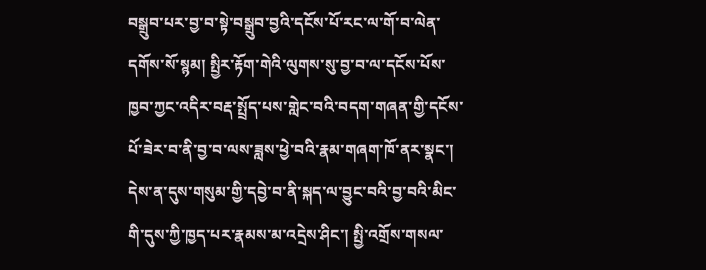བསྒྲུབ་པར་བྱ་བ་སྟེ་བསྒྲུབ་བྱའི་དངོས་པོ་རང་ལ་གོ་བ་ལེན་དགོས་སོ་སྙམ། སྤྱིར་རྟོག་གེའི་ལུགས་སུ་བྱ་བ་ལ་དངོས་པོས་ཁྱབ་ཀྱང་འདིར་བརྡ་སྤྲོད་པས་གླེང་བའི་བདག་གཞན་གྱི་དངོས་པོ་ཟེར་བ་ནི་བྱ་བ་ལས་ཟླས་ཕྱེ་བའི་རྣམ་གཞག་ཁོ་ནར་སྣང་། དེས་ན་དུས་གསུམ་གྱི་དབྱེ་བ་ནི་སྐད་ལ་བྱུང་བའི་བྱ་བའི་མིང་གི་དུས་ཀྱི་ཁྱད་པར་རྣམས་མ་འདྲེས་ཤིང་། སྤྱི་འགྲོས་གསལ་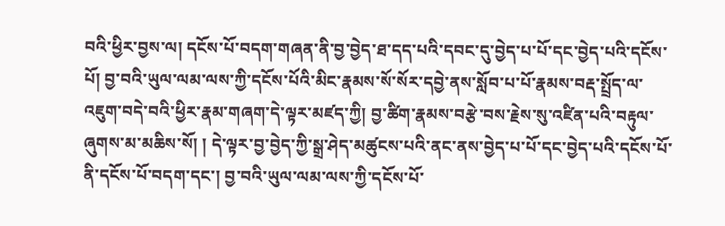བའི་ཕྱིར་བྱས་ལ། དངོས་པོ་བདག་གཞན་ནི་བྱ་བྱེད་ཐ་དད་པའི་དབང་དུ་བྱེད་པ་པོ་དང་བྱེད་པའི་དངོས་པོ། བྱ་བའི་ཡུལ་ལམ་ལས་ཀྱི་དངོས་པོའི་མིང་རྣམས་སོ་སོར་དབྱེ་ནས་སློབ་པ་པོ་རྣམས་བརྡ་སྤྲོད་ལ་འཇུག་བདེ་བའི་ཕྱིར་རྣམ་གཞག་དེ་ལྟར་མཛད་ཀྱི། བྱ་ཚིག་རྣམས་བརྩེ་བས་རྗེས་སུ་འཛིན་པའི་བརྟུལ་ཞུགས་མ་མཆིས་སོ། ། དེ་ལྟར་བྱ་བྱེད་ཀྱི་སྒྲ་ཤེད་མཚུངས་པའི་ནང་ནས་བྱེད་པ་པོ་དང་བྱེད་པའི་དངོས་པོ་ནི་དངོས་པོ་བདག་དང་། བྱ་བའི་ཡུལ་ལམ་ལས་ཀྱི་དངོས་པོ་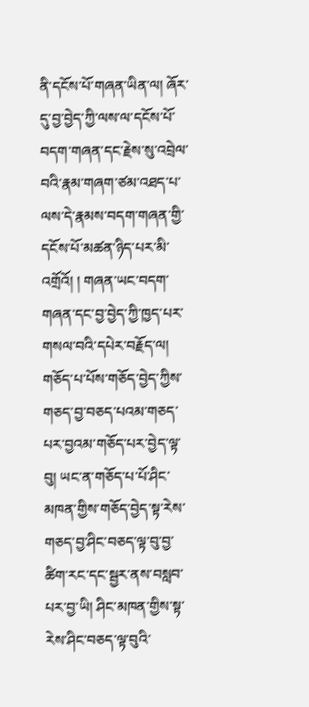ནི་དངོས་པོ་གཞན་ཡིན་ལ། ཞོར་དུ་བྱ་བྱེད་ཀྱི་ལས་ལ་དངོས་པོ་བདག་གཞན་དང་རྗེས་སུ་འབྲེལ་བའི་རྣམ་གཞག་ཙམ་འཐད་པ་ལས་དེ་རྣམས་བདག་གཞན་གྱི་དངོས་པོ་མཚན་ཉིད་པར་མི་འགྲོའོ། ། གཞན་ཡང་བདག་གཞན་དང་བྱ་བྱེད་ཀྱི་ཁྱད་པར་གསལ་བའི་དཔེར་བརྗོད་ལ། གཅོད་པ་པོས་གཅོད་བྱེད་ཀྱིས་གཅད་བྱ་བཅད་པའམ་གཅད་པར་བྱའམ་གཅོད་པར་བྱེད་ལྟ་བུ། ཡང་ན་གཅོད་པ་པོ་ཤིང་མཁན་གྱིས་གཅོད་བྱེད་སྟ་རེས་གཅད་བྱ་ཤིང་བཅད་ལྟ་བུ་བྱ་ཚིག་རང་དང་སྦྱར་ནས་བསླབ་པར་བྱ་ཡི། ཤིང་མཁན་གྱིས་སྟ་རེས་ཤིང་བཅད་ལྟ་བུའི་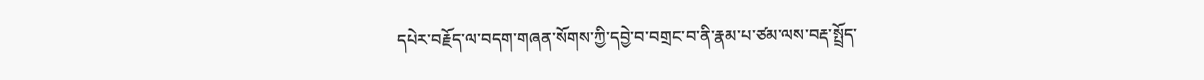དཔེར་བརྗོད་ལ་བདག་གཞན་སོགས་ཀྱི་དབྱེ་བ་བགྲང་བ་ནི་རྣམ་པ་ཙམ་ལས་བརྡ་སྤྲོད་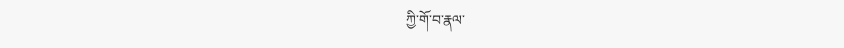ཀྱི་གོ་བ་རྣལ་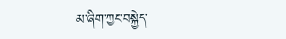མ་ཞིག་ཀྱང་བསྐྱེད་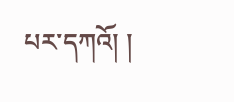པར་དཀའོ། །